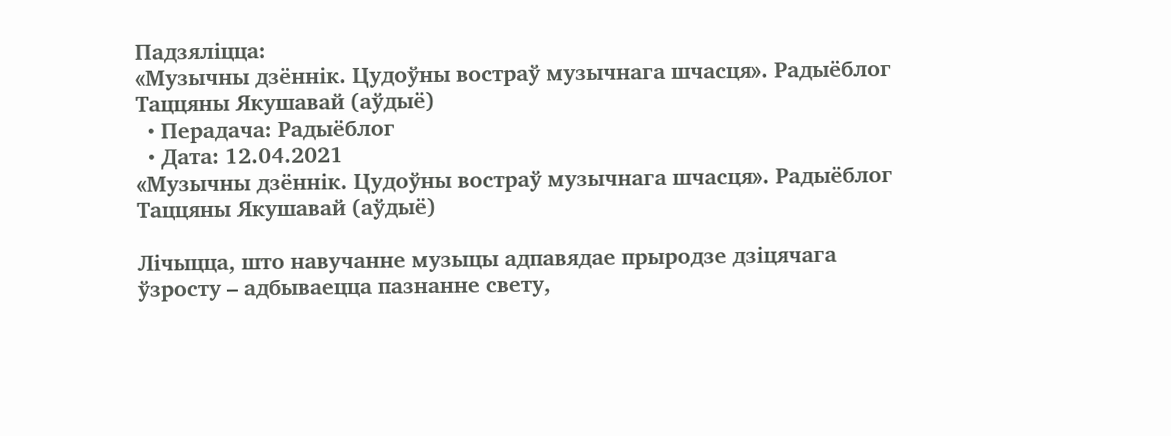Падзяліцца:
«Музычны дзённік. Цудоўны востраў музычнага шчасця». Радыёблог Таццяны Якушавай (аўдыё)
  • Перадача: Радыёблог
  • Дата: 12.04.2021
«Музычны дзённік. Цудоўны востраў музычнага шчасця». Радыёблог Таццяны Якушавай (аўдыё)

Лічыцца, што навучанне музыцы адпавядае прыродзе дзіцячага ўзросту – адбываецца пазнанне свету,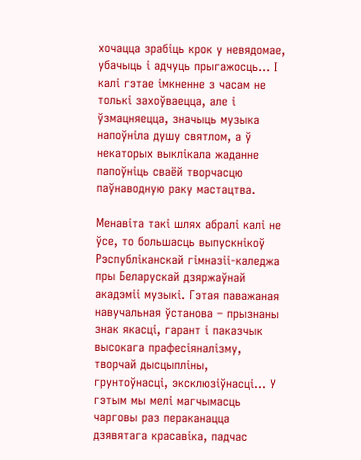хочацца зрабіць крок у невядомае, убачыць і адчуць прыгажосць... І калі гэтае імкненне з часам не толькі захоўваецца, але і ўзмацняецца, значыць музыка напоўніла душу святлом, а ў некаторых выклікала жаданне папоўніць сваёй творчасцю паўнаводную раку мастацтва.

Менавіта такі шлях абралі калі не ўсе, то большасць выпускнікоў Рэспубліканскай гімназіі-каледжа пры Беларускай дзяржаўнай акадэміі музыкі. Гэтая паважаная навучальная ўстанова – прызнаны знак якасці, гарант і паказчык высокага прафесіяналізму, творчай дысцыпліны, грунтоўнасці, эксклюзіўнасці… У гэтым мы мелі магчымасць чарговы раз пераканацца дзявятага красавіка, падчас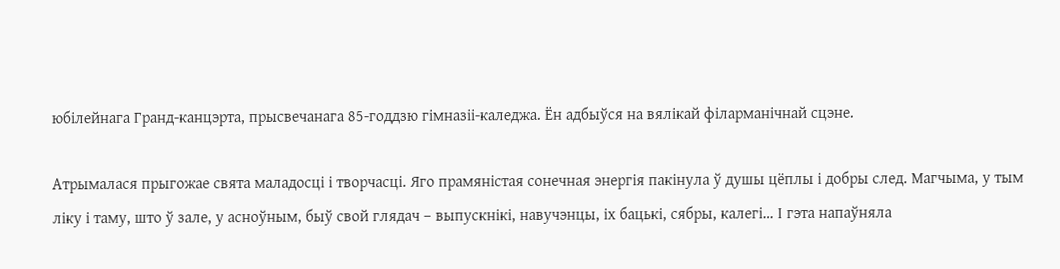юбілейнага Гранд-канцэрта, прысвечанага 85-годдзю гімназіі-каледжа. Ён адбыўся на вялікай філарманічнай сцэне.

Атрымалася прыгожае свята маладосці і творчасці. Яго прамяністая сонечная энергія пакінула ў душы цёплы і добры след. Магчыма, у тым ліку і таму, што ў зале, у асноўным, быў свой глядач – выпускнікі, навучэнцы, іх бацькі, сябры, калегі… І гэта напаўняла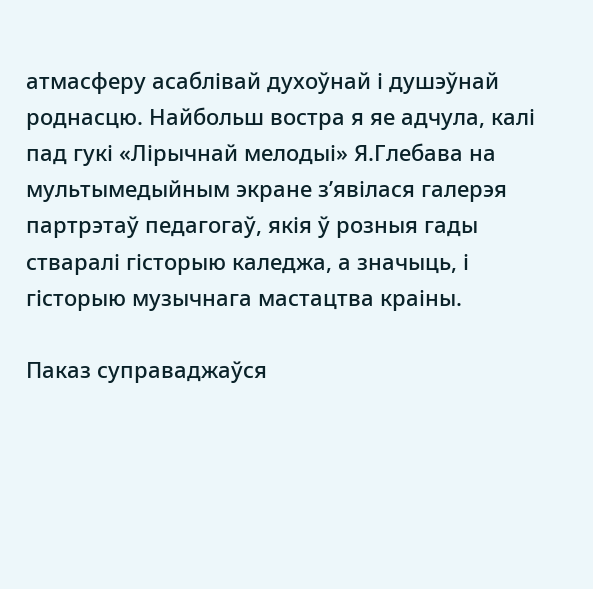атмасферу асаблівай духоўнай і душэўнай роднасцю. Найбольш востра я яе адчула, калі пад гукі «Лірычнай мелодыі» Я.Глебава на мультымедыйным экране з’явілася галерэя партрэтаў педагогаў, якія ў розныя гады стваралі гісторыю каледжа, а значыць, і гісторыю музычнага мастацтва краіны.

Паказ суправаджаўся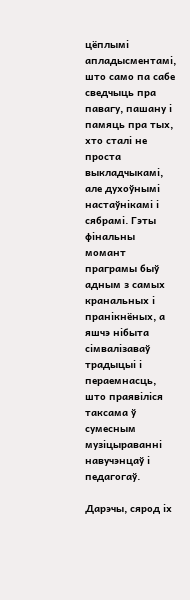цёплымі апладысментамі, што само па сабе сведчыць пра павагу, пашану і памяць пра тых, хто сталі не проста выкладчыкамі, але духоўнымі настаўнікамі і сябрамі. Гэты фінальны момант праграмы быў адным з самых кранальных і пранікнёных, а яшчэ нібыта сімвалізаваў традыцыі і пераемнасць, што праявіліся таксама ў сумесным музіцыраванні навучэнцаў і педагогаў.

Дарэчы, сярод іх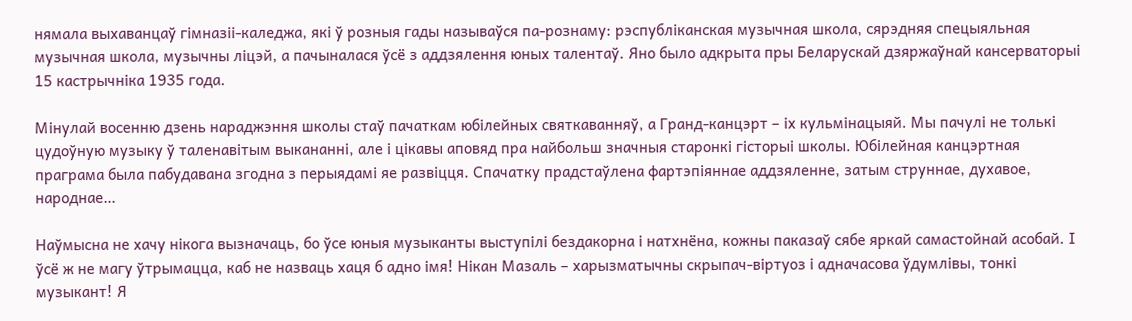нямала выхаванцаў гімназіі-каледжа, які ў розныя гады называўся па-рознаму: рэспубліканская музычная школа, сярэдняя спецыяльная музычная школа, музычны ліцэй, а пачыналася ўсё з аддзялення юных талентаў. Яно было адкрыта пры Беларускай дзяржаўнай кансерваторыі 15 кастрычніка 1935 года.

Мінулай восенню дзень нараджэння школы стаў пачаткам юбілейных святкаванняў, а Гранд-канцэрт – іх кульмінацыяй. Мы пачулі не толькі цудоўную музыку ў таленавітым выкананні, але і цікавы аповяд пра найбольш значныя старонкі гісторыі школы. Юбілейная канцэртная праграма была пабудавана згодна з перыядамі яе развіцця. Спачатку прадстаўлена фартэпіяннае аддзяленне, затым струннае, духавое, народнае…

Наўмысна не хачу нікога вызначаць, бо ўсе юныя музыканты выступілі бездакорна і натхнёна, кожны паказаў сябе яркай самастойнай асобай. І ўсё ж не магу ўтрымацца, каб не назваць хаця б адно імя! Нікан Мазаль – харызматычны скрыпач-віртуоз і адначасова ўдумлівы, тонкі музыкант! Я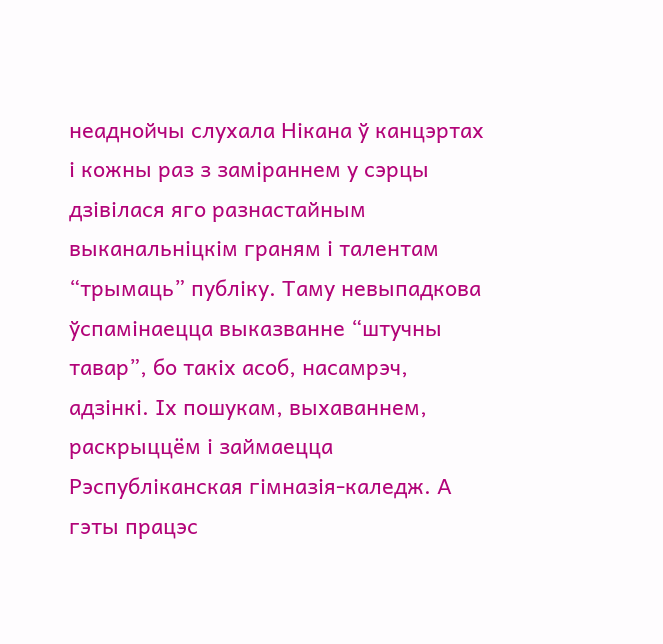неаднойчы слухала Нікана ў канцэртах і кожны раз з заміраннем у сэрцы дзівілася яго разнастайным выканальніцкім граням і талентам “трымаць” публіку. Таму невыпадкова ўспамінаецца выказванне “штучны тавар”, бо такіх асоб, насамрэч, адзінкі. Іх пошукам, выхаваннем, раскрыццём і займаецца Рэспубліканская гімназія-каледж. А гэты працэс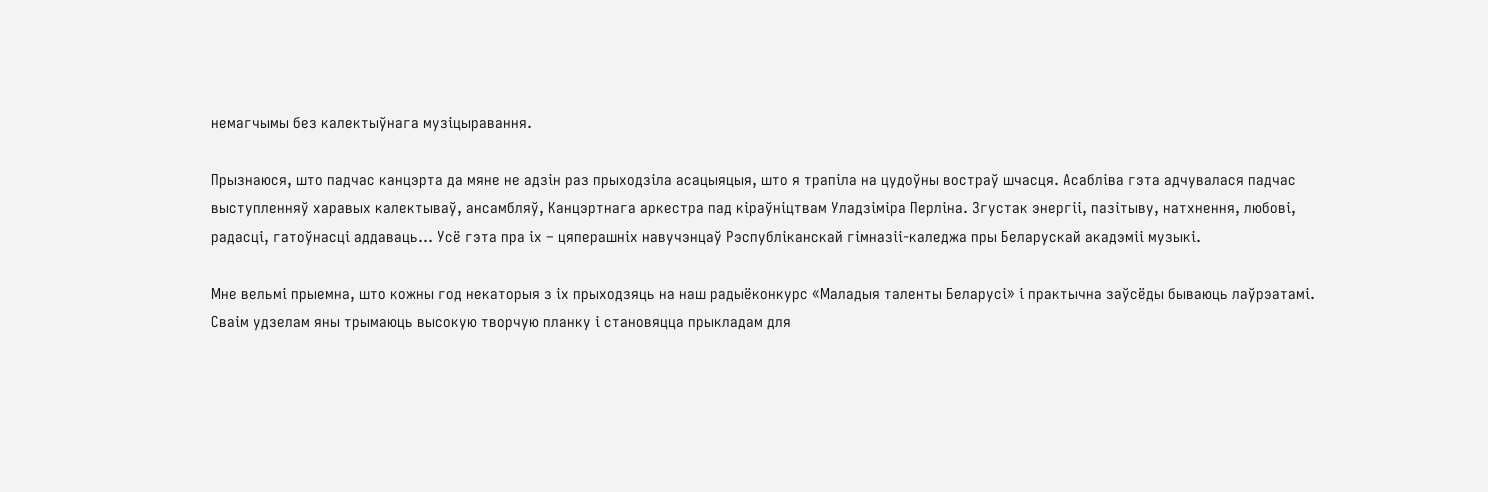немагчымы без калектыўнага музіцыравання.

Прызнаюся, што падчас канцэрта да мяне не адзін раз прыходзіла асацыяцыя, што я трапіла на цудоўны востраў шчасця. Асабліва гэта адчувалася падчас выступленняў харавых калектываў, ансамбляў, Канцэртнага аркестра пад кіраўніцтвам Уладзіміра Перліна. Згустак энергіі, пазітыву, натхнення, любові, радасці, гатоўнасці аддаваць… Усё гэта пра іх – цяперашніх навучэнцаў Рэспубліканскай гімназіі-каледжа пры Беларускай акадэміі музыкі.

Мне вельмі прыемна, што кожны год некаторыя з іх прыходзяць на наш радыёконкурс «Маладыя таленты Беларусі» і практычна заўсёды бываюць лаўрэатамі. Сваім удзелам яны трымаюць высокую творчую планку і становяцца прыкладам для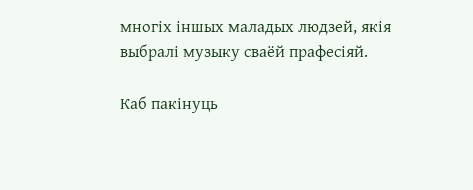многіх іншых маладых людзей, якія выбралі музыку сваёй прафесіяй.

Каб пакінуць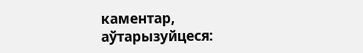каментар, аўтарызуйцеся: